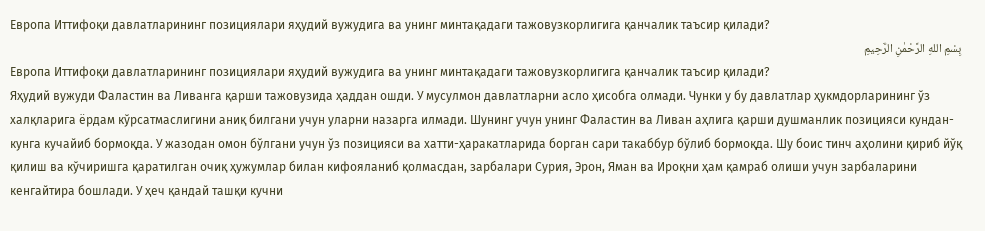Европа Иттифоқи давлатларининг позициялари яҳудий вужудига ва унинг минтақадаги тажовузкорлигига қанчалик таъсир қилади?
بِسْمِ اللهِ الرَّحْمٰنِ الرَّحِيمِ
Европа Иттифоқи давлатларининг позициялари яҳудий вужудига ва унинг минтақадаги тажовузкорлигига қанчалик таъсир қилади?
Яҳудий вужуди Фаластин ва Ливанга қарши тажовузида ҳаддан ошди. У мусулмон давлатларни асло ҳисобга олмади. Чунки у бу давлатлар ҳукмдорларининг ўз халқларига ёрдам кўрсатмаслигини аниқ билгани учун уларни назарга илмади. Шунинг учун унинг Фаластин ва Ливан аҳлига қарши душманлик позицияси кундан-кунга кучайиб бормоқда. У жазодан омон бўлгани учун ўз позицияси ва хатти-ҳаракатларида борган сари такаббур бўлиб бормоқда. Шу боис тинч аҳолини қириб йўқ қилиш ва кўчиришга қаратилган очиқ ҳужумлар билан кифояланиб қолмасдан, зарбалари Сурия, Эрон, Яман ва Ироқни ҳам қамраб олиши учун зарбаларини кенгайтира бошлади. У ҳеч қандай ташқи кучни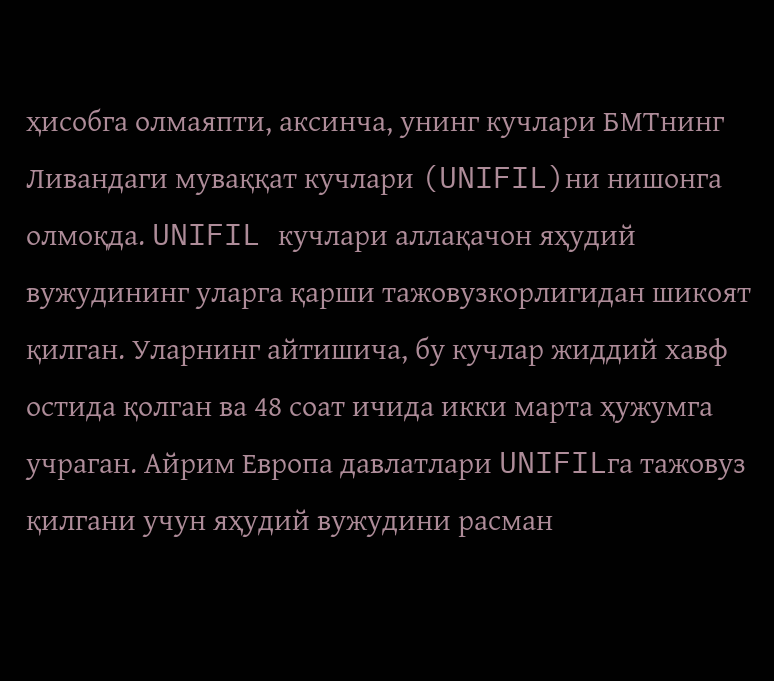ҳисобга олмаяпти, аксинча, унинг кучлари БМТнинг Ливандаги муваққат кучлари (UNIFIL)ни нишонга олмоқда. UNIFIL кучлари аллақачон яҳудий вужудининг уларга қарши тажовузкорлигидан шикоят қилган. Уларнинг айтишича, бу кучлар жиддий хавф остида қолган ва 48 соат ичида икки марта ҳужумга учраган. Айрим Европа давлатлари UNIFILга тажовуз қилгани учун яҳудий вужудини расман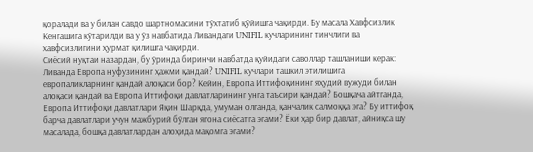қоралади ва у билан савдо шартномасини тўхтатиб қўйишга чақирди. Бу масала Хавфсизлик Кенгашига кўтарилди ва у ўз навбатида Ливандаги UNIFIL кучларининг тинчлиги ва хавфсизлигини ҳурмат қилишга чақирди.
Сиёсий нуқтаи назардан, бу ўринда биринчи навбатда қуйидаги саволлар ташланиши керак: Ливанда Европа нуфузининг ҳажми қандай? UNIFIL кучлари ташкил этилишига европаликларнинг қандай алоқаси бор? Кейин, Европа Иттифоқининг яҳудий вужуди билан алоқаси қандай ва Европа Иттифоқи давлатларининг унга таъсири қандай? Бошқача айтганда, Европа Иттифоқи давлатлари Яқин Шарқда, умуман олганда, қанчалик салмоққа эга? Бу иттифоқ барча давлатлари учун мажбурий бўлган ягона сиёсатга эгами? Ёки ҳар бир давлат, айниқса шу масалада, бошқа давлатлардан алоҳида мақомга эгами?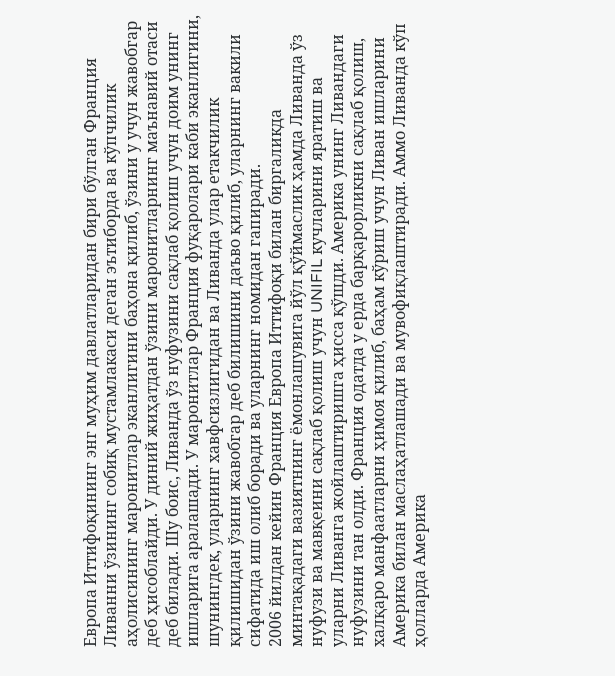Европа Иттифоқининг энг муҳим давлатларидан бири бўлган Франция Ливанни ўзининг собиқ мустамлакаси деган эътиборда ва кўпчилик аҳолисининг маронитлар эканлигини баҳона қилиб, ўзини у учун жавобгар деб ҳисоблайди. У диний жиҳатдан ўзини маронитларнинг маънавий отаси деб билади. Шу боис, Ливанда ўз нуфузини сақлаб қолиш учун доим унинг ишларига аралашади. У маронитлар Франция фуқаролари каби эканлигини, шунингдек, уларнинг хавфсизлигидан ва Ливанда улар етакчилик қилишидан ўзини жавобгар деб билишини даъво қилиб, уларнинг вакили сифатида иш олиб боради ва уларнинг номидан гапиради.
2006 йилдан кейин Франция Европа Иттифоқи билан биргаликда минтақадаги вазиятнинг ёмонлашувига йўл қўймаслик ҳамда Ливанда ўз нуфузи ва мавқеини сақлаб қолиш учун UNIFIL кучларини яратиш ва уларни Ливанга жойлаштиришга ҳисса қўшди. Америка унинг Ливандаги нуфузини тан олди. Франция одатда у ерда барқарорликни сақлаб қолиш, халқаро манфаатларни ҳимоя қилиб, баҳам кўриш учун Ливан ишларини Америка билан маслаҳатлашади ва мувофиқлаштиради. Аммо Ливанда кўп ҳолларда Америка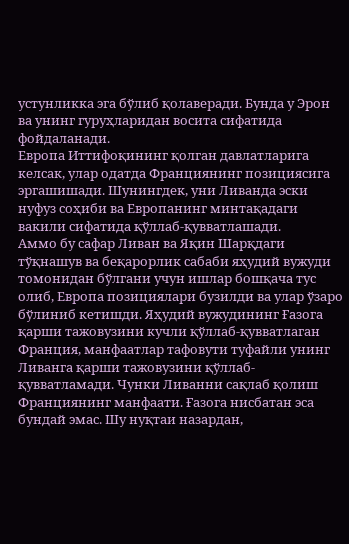устунликка эга бўлиб қолаверади. Бунда у Эрон ва унинг гуруҳларидан восита сифатида фойдаланади.
Европа Иттифоқининг қолган давлатларига келсак, улар одатда Франциянинг позициясига эргашишади. Шунингдек, уни Ливанда эски нуфуз соҳиби ва Европанинг минтақадаги вакили сифатида қўллаб-қувватлашади.
Аммо бу сафар Ливан ва Яқин Шарқдаги тўқнашув ва беқарорлик сабаби яҳудий вужуди томонидан бўлгани учун ишлар бошқача тус олиб, Европа позициялари бузилди ва улар ўзаро бўлиниб кетишди. Яҳудий вужудининг Ғазога қарши тажовузини кучли қўллаб-қувватлаган Франция, манфаатлар тафовути туфайли унинг Ливанга қарши тажовузини қўллаб-қувватламади. Чунки Ливанни сақлаб қолиш Франциянинг манфаати. Ғазога нисбатан эса бундай эмас. Шу нуқтаи назардан,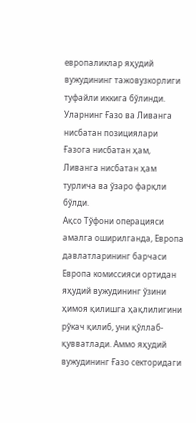европаликлар яҳудий вужудининг тажовузкорлиги туфайли иккига бўлинди. Уларнинг Ғазо ва Ливанга нисбатан позициялари Ғазога нисбатан ҳам, Ливанга нисбатан ҳам турлича ва ўзаро фарқли бўлди.
Ақсо Тўфони операцияси амалга оширилганда, Европа давлатларининг барчаси Европа комиссияси ортидан яҳудий вужудининг ўзини ҳимоя қилишга ҳақлилигини рўкач қилиб, уни қўллаб-қувватлади. Аммо яҳудий вужудининг Ғазо секторидаги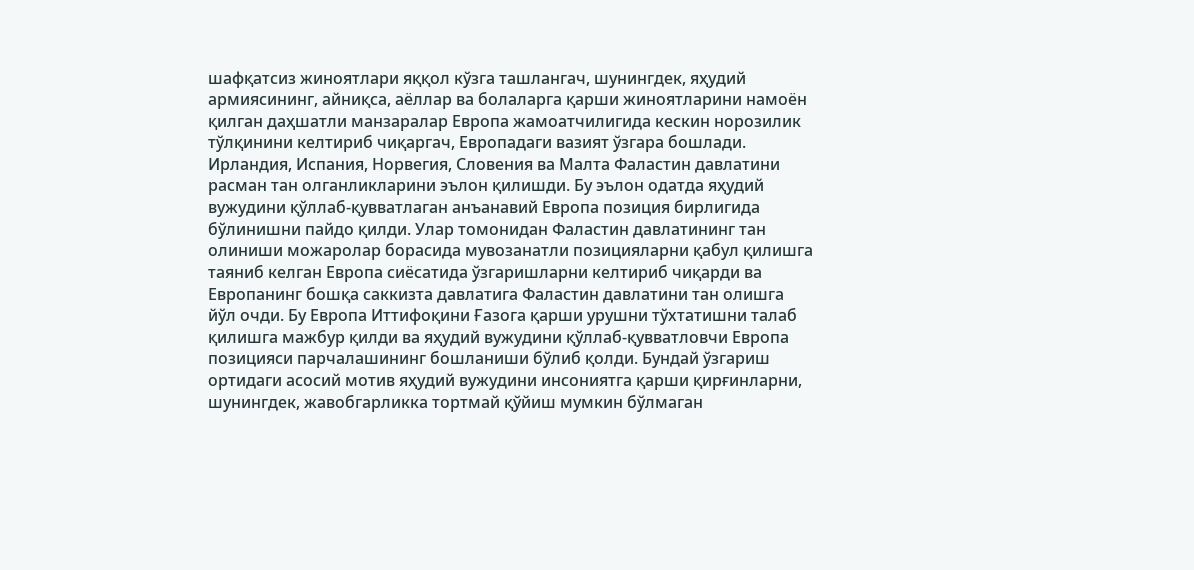шафқатсиз жиноятлари яққол кўзга ташлангач, шунингдек, яҳудий армиясининг, айниқса, аёллар ва болаларга қарши жиноятларини намоён қилган даҳшатли манзаралар Европа жамоатчилигида кескин норозилик тўлқинини келтириб чиқаргач, Европадаги вазият ўзгара бошлади.
Ирландия, Испания, Норвегия, Словения ва Малта Фаластин давлатини расман тан олганликларини эълон қилишди. Бу эълон одатда яҳудий вужудини қўллаб-қувватлаган анъанавий Европа позиция бирлигида бўлинишни пайдо қилди. Улар томонидан Фаластин давлатининг тан олиниши можаролар борасида мувозанатли позицияларни қабул қилишга таяниб келган Европа сиёсатида ўзгаришларни келтириб чиқарди ва Европанинг бошқа саккизта давлатига Фаластин давлатини тан олишга йўл очди. Бу Европа Иттифоқини Ғазога қарши урушни тўхтатишни талаб қилишга мажбур қилди ва яҳудий вужудини қўллаб-қувватловчи Европа позицияси парчалашининг бошланиши бўлиб қолди. Бундай ўзгариш ортидаги асосий мотив яҳудий вужудини инсониятга қарши қирғинларни, шунингдек, жавобгарликка тортмай қўйиш мумкин бўлмаган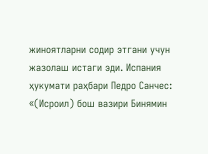жиноятларни содир этгани учун жазолаш истаги эди. Испания ҳукумати раҳбари Педро Санчес: «(Исроил) бош вазири Бинямин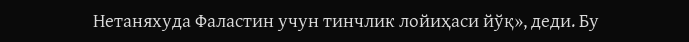Нетаняхуда Фаластин учун тинчлик лойиҳаси йўқ», деди. Бу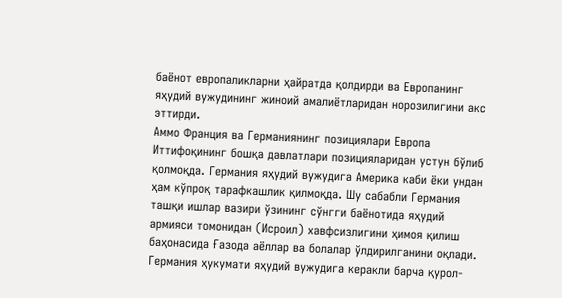баёнот европаликларни ҳайратда қолдирди ва Европанинг яҳудий вужудининг жиноий амалиётларидан норозилигини акс эттирди.
Аммо Франция ва Германиянинг позициялари Европа Иттифоқининг бошқа давлатлари позицияларидан устун бўлиб қолмоқда. Германия яҳудий вужудига Америка каби ёки ундан ҳам кўпроқ тарафкашлик қилмоқда. Шу сабабли Германия ташқи ишлар вазири ўзининг сўнгги баёнотида яҳудий армияси томонидан (Исроил) хавфсизлигини ҳимоя қилиш баҳонасида Ғазода аёллар ва болалар ўлдирилганини оқлади. Германия ҳукумати яҳудий вужудига керакли барча қурол-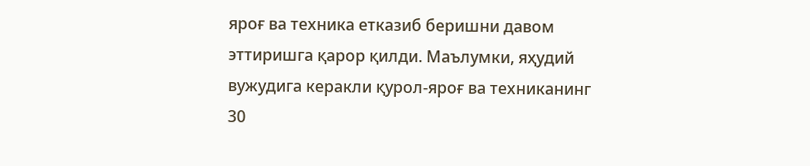яроғ ва техника етказиб беришни давом эттиришга қарор қилди. Маълумки, яҳудий вужудига керакли қурол-яроғ ва техниканинг 30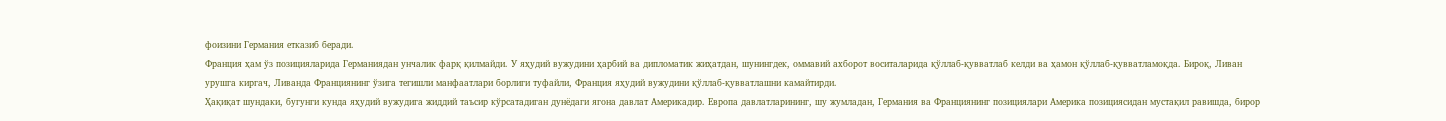фоизини Германия етказиб беради.
Франция ҳам ўз позицияларида Германиядан унчалик фарқ қилмайди. У яҳудий вужудини ҳарбий ва дипломатик жиҳатдан, шунингдек, оммавий ахборот воситаларида қўллаб-қувватлаб келди ва ҳамон қўллаб-қувватламоқда. Бироқ, Ливан урушга киргач, Ливанда Франциянинг ўзига тегишли манфаатлари борлиги туфайли, Франция яҳудий вужудини қўллаб-қувватлашни камайтирди.
Ҳақиқат шундаки, бугунги кунда яҳудий вужудига жиддий таъсир кўрсатадиган дунёдаги ягона давлат Америкадир. Европа давлатларининг, шу жумладан, Германия ва Франциянинг позициялари Америка позициясидан мустақил равишда, бирор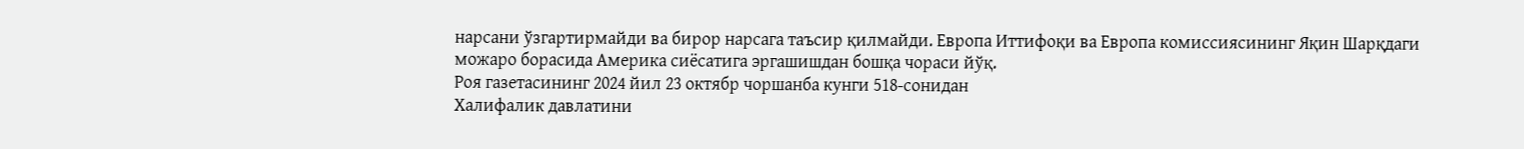нарсани ўзгартирмайди ва бирор нарсага таъсир қилмайди. Европа Иттифоқи ва Европа комиссиясининг Яқин Шарқдаги можаро борасида Америка сиёсатига эргашишдан бошқа чораси йўқ.
Роя газетасининг 2024 йил 23 октябр чоршанба кунги 518-сонидан
Халифалик давлатини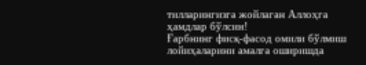тилларингизга жойлаган Аллоҳга ҳамдлар бўлсин!
Ғарбнинг фисқ-фасод омили бўлмиш лойиҳаларини амалга оширишда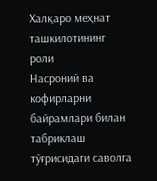Халқаро меҳнат ташкилотининг роли
Насроний ва кофирларни байрамлари билан табриклаш тўғрисидаги саволга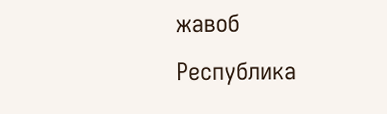жавоб
Республика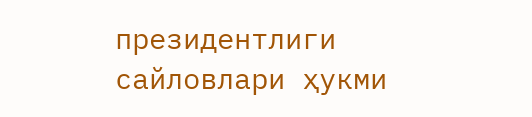президентлиги сайловлари ҳукми